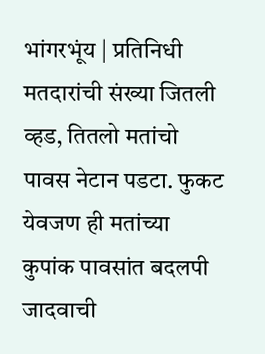भांगरभूंय | प्रतिनिधी
मतदारांची संख्या जितली व्हड, तितलो मतांचो पावस नेटान पडटा. फुकट येवजण ही मतांच्या कुपांक पावसांत बदलपी जादवाची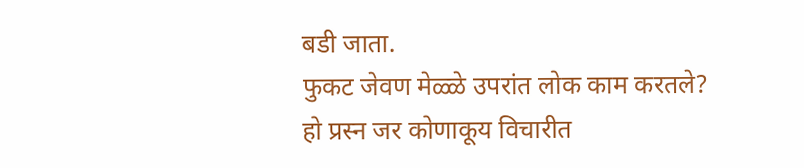बडी जाता.
फुकट जेवण मेळ्ळे उपरांत लोक काम करतले? हो प्रस्न जर कोणाकूय विचारीत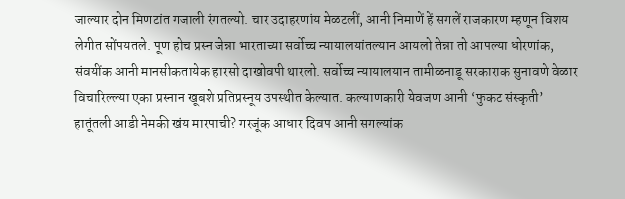जाल्यार दोन मिणटांत गजाली रंगतल्यो. चार उदाहरणांय मेळटलीं, आनी निमाणें हें सगलें राजकारण म्हणून विशय लेगीत सोंपयतले. पूण होच प्रस्न जेन्ना भारताच्या सर्वोच्च न्यायालयांतल्यान आयलो तेन्ना तो आपल्या धोरणांक, संवयींक आनी मानसीकतायेक हारसो दाखोवपी थारलो. सर्वोच्च न्यायालयान तामीळनाडू सरकाराक सुनावणे वेळार विचारिल्ल्या एका प्रस्नान खूबशे प्रतिप्रस्नूय उपस्थीत केल्यात. कल्याणकारी येवजण आनी ‘फुकट संस्कृती’ हातूंतली आडी नेमकी खंय मारपाची? गरजूंक आधार दिवप आनी सगल्यांक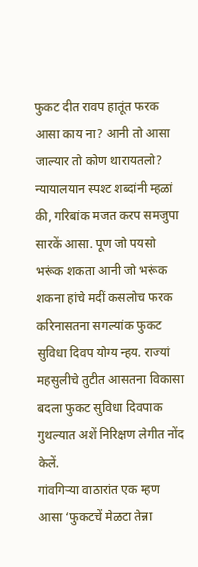फुकट दीत रावप हातूंत फरक आसा काय ना? आनी तो आसा जाल्यार तो कोण थारायतलो? न्यायालयान स्पश्ट शब्दांनी म्हळां की, गरिबांक मजत करप समजुपा सारकें आसा. पूण जो पयसो भरूंक शकता आनी जो भरूंक शकना हांचे मदीं कसलोच फरक करिनासतना सगल्यांक फुकट सुविधा दिवप योग्य न्हय. राज्यां महसुलीचे तुटीत आसतना विकासा बदला फुकट सुविधा दिवपाक गुथल्यात अशें निरिक्षण लेगीत नोंद केलें.
गांवगिऱ्या वाठारांत एक म्हण आसा ‘फुकटचें मेळटा तेन्ना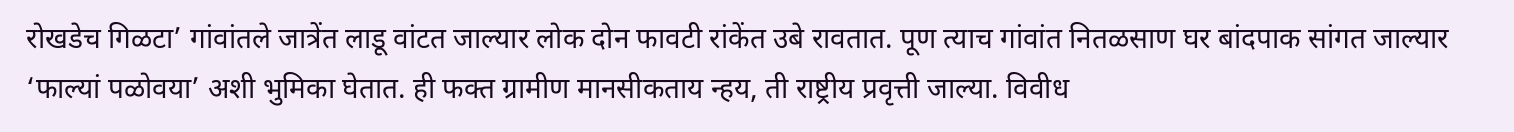रोखडेच गिळटा’ गांवांतले जात्रेंत लाडू वांटत जाल्यार लोक दोन फावटी रांकेंत उबे रावतात. पूण त्याच गांवांत नितळसाण घर बांदपाक सांगत जाल्यार ‘फाल्यां पळोवया’ अशी भुमिका घेतात. ही फक्त ग्रामीण मानसीकताय न्हय, ती राष्ट्रीय प्रवृत्ती जाल्या. विवीध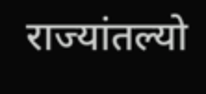राज्यांतल्यो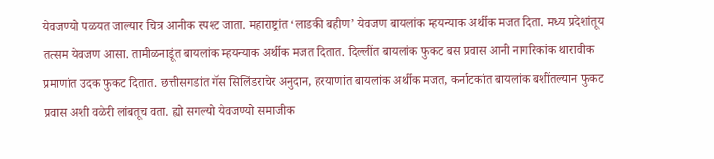येवजण्यो पळयत जाल्यार चित्र आनीक स्पश्ट जाता. महाराष्ट्रांत ‘लाडकी बहीण’ येवजण बायलांक म्हयन्याक अर्थीक मजत दिता. मध्य प्रदेशांतूय तत्सम येवजण आसा. तामीळनाडूंत बायलांक म्हयन्याक अर्थीक मजत दितात. दिल्लींत बायलांक फुकट बस प्रवास आनी नागरिकांक थारावीक प्रमाणांत उदक फुकट दितात. छत्तीसगडांत गॅस सिलिंडराचेर अनुदान, हरयाणांत बायलांक अर्थीक मजत, कर्नाटकांत बायलांक बशींतल्यान फुकट प्रवास अशी वळेरी लांबतूच वता. ह्यो सगल्यो येवजण्यो समाजीक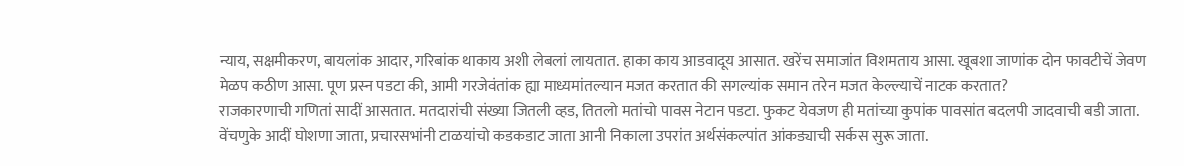न्याय, सक्षमीकरण, बायलांक आदार, गरिबांक थाकाय अशी लेबलां लायतात. हाका काय आडवादूय आसात. खरेंच समाजांत विशमताय आसा. खूबशा जाणांक दोन फावटीचें जेवण मेळप कठीण आसा. पूण प्रस्न पडटा की, आमी गरजेवंतांक ह्या माध्यमांतल्यान मजत करतात की सगल्यांक समान तरेन मजत केल्ल्याचें नाटक करतात?
राजकारणाची गणितां सादीं आसतात. मतदारांची संख्या जितली व्हड, तितलो मतांचो पावस नेटान पडटा. फुकट येवजण ही मतांच्या कुपांक पावसांत बदलपी जादवाची बडी जाता. वेंचणुके आदीं घोशणा जाता, प्रचारसभांनी टाळयांचो कडकडाट जाता आनी निकाला उपरांत अर्थसंकल्पांत आंकड्याची सर्कस सुरू जाता.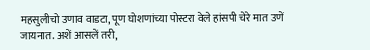महसुलीचो उणाव वाडटा, पूण घोशणांच्या पोस्टरा वेले हांसपी चेरे मात उणें जायनात. अशें आसलें तरी,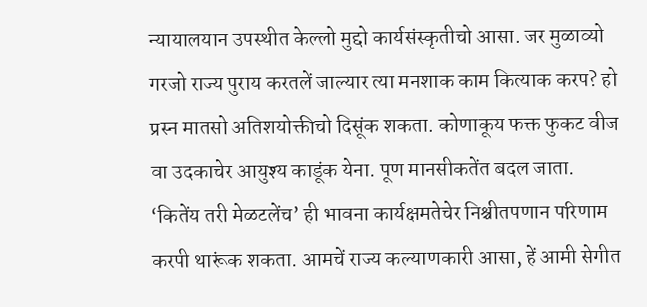न्यायालयान उपस्थीत केल्लो मुद्दो कार्यसंस्कृतीचो आसा. जर मुळाव्यो गरजो राज्य पुराय करतलें जाल्यार त्या मनशाक काम कित्याक करप? हो प्रस्न मातसो अतिशयोक्तीचो दिसूंक शकता. कोणाकूय फक्त फुकट वीज वा उदकाचेर आयुश्य काडूंक येना. पूण मानसीकतेंत बदल जाता. ‘कितेंय तरी मेळटलेंच’ ही भावना कार्यक्षमतेचेर निश्चीतपणान परिणाम करपी थारूंक शकता. आमचें राज्य कल्याणकारी आसा, हें आमी सेगीत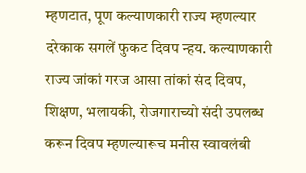म्हणटात, पूण कल्याणकारी राज्य म्हणल्यार दरेकाक सगलें फुकट दिवप न्हय. कल्याणकारी राज्य जांकां गरज आसा तांकां संद दिवप, शिक्षण, भलायकी, रोजगाराच्यो संदी उपलब्ध करून दिवप म्हणल्यारूच मनीस स्वावलंबी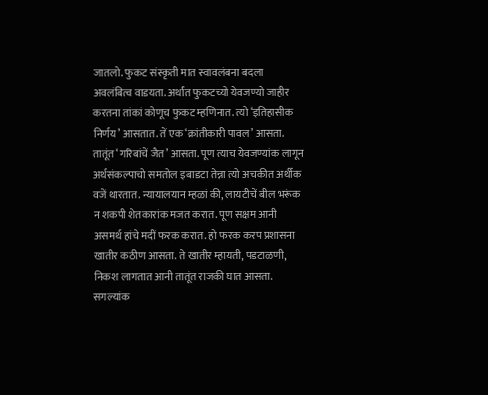जातलो. फुकट संस्कृती मात स्वावलंबना बदला अवलंबित्व वाडयता. अर्थांत फुकटच्यो येवजण्यो जाहीर करतना तांकां कोणूच फुकट म्हणिनात. त्यो ‘इतिहासीक निर्णय’ आसतात. तें एक ‘क्रांतीकारी पावल’ आसता. तातूंत ‘गरिबांचें जैत’ आसता. पूण त्याच येवजण्यांक लागून अर्थसंकल्पाचो समतोल इबाडटा तेन्ना त्यो अचकीत अर्थीक वजें थारतात. न्यायालयान म्हळां की, लायटीचें बील भरूंक न शकपी शेतकारांक मजत करात. पूण सक्षम आनी असमर्थ हांचे मदीं फरक करात. हो फरक करप प्रशासना खातीर कठीण आसता. ते खातीर म्हायती, पडटाळणी, निकश लागतात आनी तातूंत राजकी घात आसता. सगल्यांक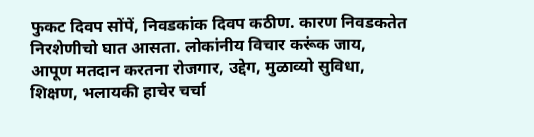फुकट दिवप सोंपें, निवडकांक दिवप कठीण. कारण निवडकतेत निरशेणीचो घात आसता. लोकांनीय विचार करूंक जाय, आपूण मतदान करतना रोजगार, उद्देग, मुळाव्यो सुविधा, शिक्षण, भलायकी हाचेर चर्चा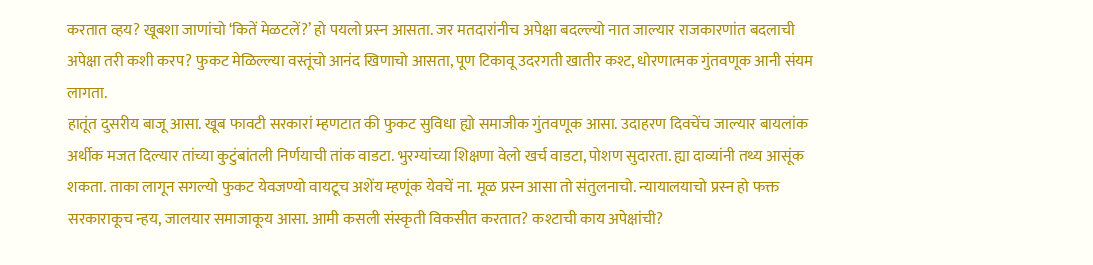करतात व्हय? खूबशा जाणांचो ‘कितें मेळटलें?’ हो पयलो प्रस्न आसता. जर मतदारांनीच अपेक्षा बदल्ल्यो नात जाल्यार राजकारणांत बदलाची अपेक्षा तरी कशी करप? फुकट मेळिल्ल्या वस्तूंचो आनंद खिणाचो आसता, पूण टिकावू उदरगती खातीर कश्ट, धोरणात्मक गुंतवणूक आनी संयम लागता.
हातूंत दुसरीय बाजू आसा. खूब फावटी सरकारां म्हणटात की फुकट सुविधा ह्यो समाजीक गुंतवणूक आसा. उदाहरण दिवचेंच जाल्यार बायलांक अर्थीक मजत दिल्यार तांच्या कुटुंबांतली निर्णयाची तांक वाडटा. भुरग्यांच्या शिक्षणा वेलो खर्च वाडटा, पोशण सुदारता. ह्या दाव्यांनी तथ्य आसूंक शकता. ताका लागून सगल्यो फुकट येवजण्यो वायटूच अशेंय म्हणूंक येवचें ना. मूळ प्रस्न आसा तो संतुलनाचो. न्यायालयाचो प्रस्न हो फक्त सरकाराकूच न्हय, जालयार समाजाकूय आसा. आमी कसली संस्कृती विकसीत करतात? कश्टाची काय अपेक्षांची?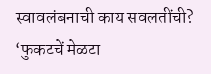स्वावलंबनाची काय सवलतींची? ‘फुकटचें मेळटा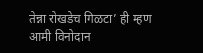तेन्ना रोखडेच गिळटा’ ही म्हण आमी विनोदान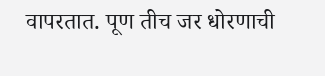वापरतात. पूण तीच जर धोरणाची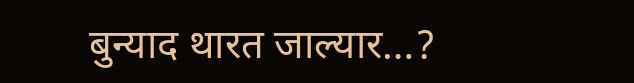बुन्याद थारत जाल्यार…?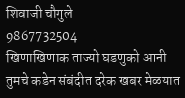शिवाजी चौगुले
9867732504
खिणाखिणाक ताज्यो घडणुको आनी तुमचे कडेन संबंदीत दरेक खबर मेळयात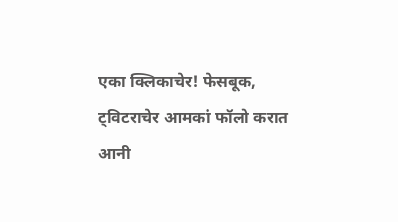एका क्लिकाचेर! फेसबूक, ट्विटराचेर आमकां फॉलो करात आनी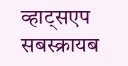व्हाट्सएप सबस्क्रायब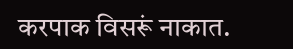करपाक विसरूं नाकात.